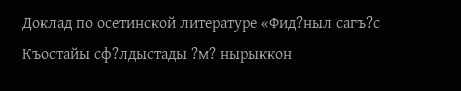Доклад по осетинской литературе «Фид?ныл сагъ?с Къостайы сф?лдыстады ?м? нырыккон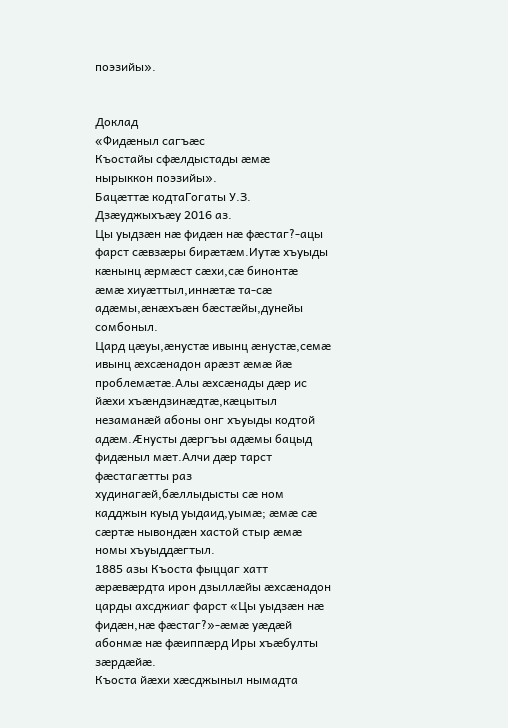поэзийы».


Доклад
«Фидæныл сагъæс
Къостайы сфæлдыстады æмæ
нырыккон поэзийы».
Бацæттæ кодтаГогаты У.З.
Дзæуджыхъæу 2016 аз.
Цы уыдзæн нæ фидæн нæ фæстаг?-ацы фарст сæвзæры бирæтæм.Иутæ хъуыды кæнынц æрмæст сæхи,сæ бинонтæ æмæ хиуæттыл,иннæтæ та-сæ адæмы,æнæхъæн бæстæйы,дунейы сомбоныл.
Цард цæуы,æнустæ ивынц æнустæ,семæ ивынц æхсæнадон арæзт æмæ йæ проблемæтæ.Алы æхсæнады дæр ис йæхи хъæндзинæдтæ,кæцытыл незаманæй абоны онг хъуыды кодтой адæм.Æнусты дæргъы адæмы бацыд фидæныл мæт.Алчи дæр тарст фæстагæтты раз худинагæй,бæллыдысты сæ ном кадджын куыд уыдаид,уымæ; æмæ сæ сæртæ нывондæн хастой стыр æмæ номы хъуыддæгтыл.
1885 азы Къоста фыццаг хатт æрæвæрдта ирон дзыллæйы æхсæнадон царды ахсджиаг фарст «Цы уыдзæн нæ фидæн,нæ фæстаг?»-æмæ уæдæй абонмæ нæ фæиппæрд Иры хъæбулты зæрдæйæ.
Къоста йæхи хæсджыныл нымадта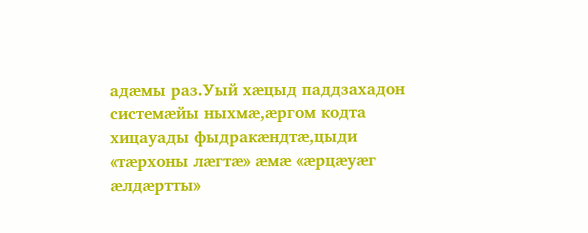адæмы раз.Уый хæцыд паддзахадон системæйы ныхмæ,æргом кодта хицауады фыдракæндтæ,цыди «тæрхоны лæгтæ» æмæ «æрцæуæг æлдæртты»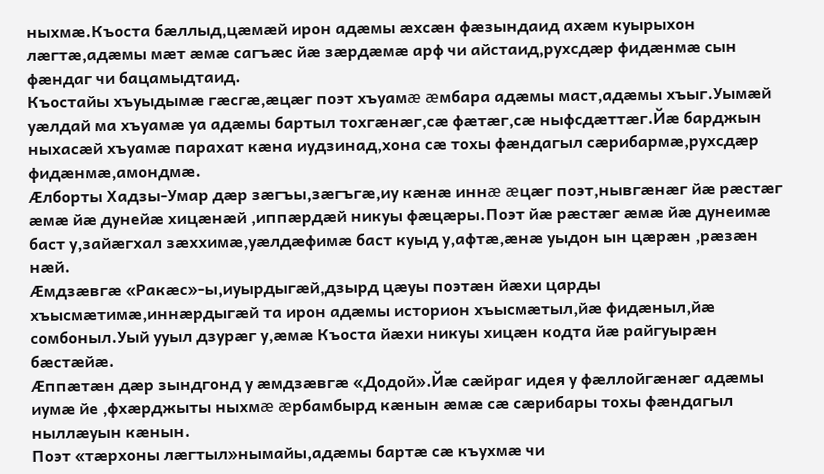ныхмæ.Къоста бæллыд,цæмæй ирон адæмы æхсæн фæзындаид ахæм куырыхон лæгтæ,адæмы мæт æмæ сагъæс йæ зæрдæмæ арф чи айстаид,рухсдæр фидæнмæ сын фæндаг чи бацамыдтаид.
Къостайы хъуыдымæ гæсгæ,æцæг поэт хъуамæ æмбара адæмы маст,адæмы хъыг.Уымæй уæлдай ма хъуамæ уа адæмы бартыл тохгæнæг,сæ фæтæг,сæ ныфсдæттæг.Йæ барджын ныхасæй хъуамæ парахат кæна иудзинад,хона сæ тохы фæндагыл сæрибармæ,рухсдæр фидæнмæ,амондмæ.
Æлборты Хадзы-Умар дæр зæгъы,зæгъгæ,иу кæнæ иннæ æцæг поэт,нывгæнæг йæ рæстæг æмæ йæ дунейæ хицæнæй ,иппæрдæй никуы фæцæры.Поэт йæ рæстæг æмæ йæ дунеимæ баст у,зайæгхал зæххимæ,уæлдæфимæ баст куыд у,афтæ,æнæ уыдон ын цæрæн ,рæзæн нæй.
Æмдзæвгæ «Ракæс»-ы,иуырдыгæй,дзырд цæуы поэтæн йæхи царды хъысмæтимæ,иннæрдыгæй та ирон адæмы историон хъысмæтыл,йæ фидæныл,йæ сомбоныл.Уый ууыл дзурæг у,æмæ Къоста йæхи никуы хицæн кодта йæ райгуырæн бæстæйæ.
Æппæтæн дæр зындгонд у æмдзæвгæ «Додой».Йæ сæйраг идея у фæллойгæнæг адæмы иумæ йе ,фхæрджыты ныхмæ æрбамбырд кæнын æмæ сæ сæрибары тохы фæндагыл ныллæуын кæнын.
Поэт «тæрхоны лæгтыл»нымайы,адæмы бартæ сæ къухмæ чи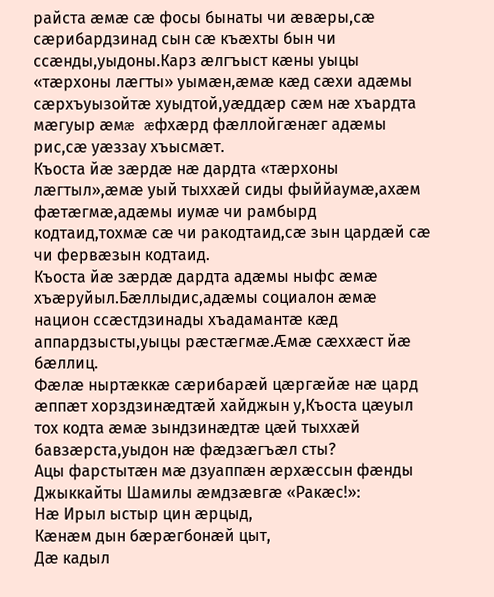райста æмæ сæ фосы бынаты чи æвæры,сæ сæрибардзинад сын сæ къæхты бын чи ссæнды,уыдоны.Карз æлгъыст кæны уыцы «тæрхоны лæгты» уымæн,æмæ кæд сæхи адæмы сæрхъуызойтæ хуыдтой,уæддæр сæм нæ хъардта мæгуыр æмæ æфхæрд фæллойгæнæг адæмы рис,сæ уæззау хъысмæт.
Къоста йæ зæрдæ нæ дардта «тæрхоны лæгтыл»,æмæ уый тыххæй сиды фыййаумæ,ахæм фæтæгмæ,адæмы иумæ чи рамбырд кодтаид,тохмæ сæ чи ракодтаид,сæ зын цардæй сæ чи фервæзын кодтаид.
Къоста йæ зæрдæ дардта адæмы ныфс æмæ хъæруйыл.Бæллыдис,адæмы социалон æмæ национ ссæстдзинады хъадамантæ кæд аппардзысты,уыцы рæстæгмæ.Æмæ сæххæст йæ бæллиц.
Фæлæ ныртæккæ сæрибарæй цæргæйæ нæ цард æппæт хорздзинæдтæй хайджын у,Къоста цæуыл тох кодта æмæ зындзинæдтæ цæй тыххæй бавзæрста,уыдон нæ фæдзæгъæл сты?
Ацы фарстытæн мæ дзуаппæн æрхæссын фæнды Джыккайты Шамилы æмдзæвгæ «Ракæс!»:
Нæ Ирыл ыстыр цин æрцыд,
Кæнæм дын бæрæгбонæй цыт,
Дæ кадыл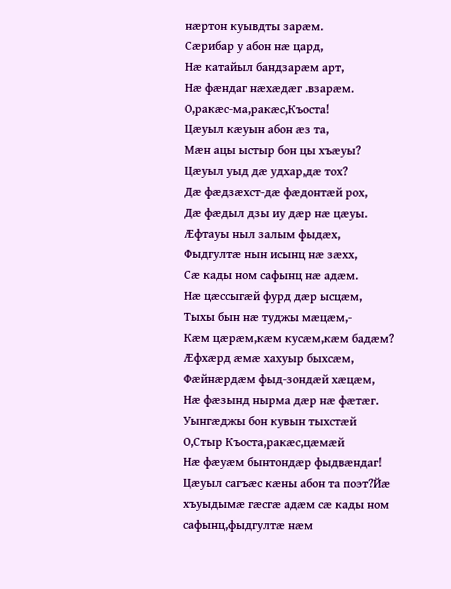нæртон куывдты зарæм.
Сæрибар у абон нæ цард,
Нæ катайыл бандзарæм арт,
Нæ фæндаг нæхæдæг .взарæм.
О,ракæс-ма,ракæс,Къоста!
Цæуыл кæуын абон æз та,
Мæн ацы ыстыр бон цы хъæуы?
Цæуыл уыд дæ удхар,дæ тох?
Дæ фæдзæхст-дæ фæдонтæй рох,
Дæ фæдыл дзы иу дæр нæ цæуы.
Æфтауы ныл залым фыдæх,
Фыдгултæ нын исынц нæ зæхх,
Сæ кады ном сафынц нæ адæм.
Нæ цæссыгæй фурд дæр ысцæм,
Тыхы бын нæ туджы мæцæм,-
Кæм цæрæм,кæм кусæм,кæм бадæм?
Æфхæрд æмæ хахуыр быхсæм,
Фæйнæрдæм фыд-зондæй хæцæм,
Нæ фæзынд нырма дæр нæ фæтæг.
Уынгæджы бон кувын тыхстæй
О,Стыр Къоста,ракæс,цæмæй
Нæ фæуæм бынтондæр фыдвæндаг!
Цæуыл сагъæс кæны абон та поэт?Йæ хъуыдымæ гæсгæ адæм сæ кады ном сафынц,фыдгултæ нæм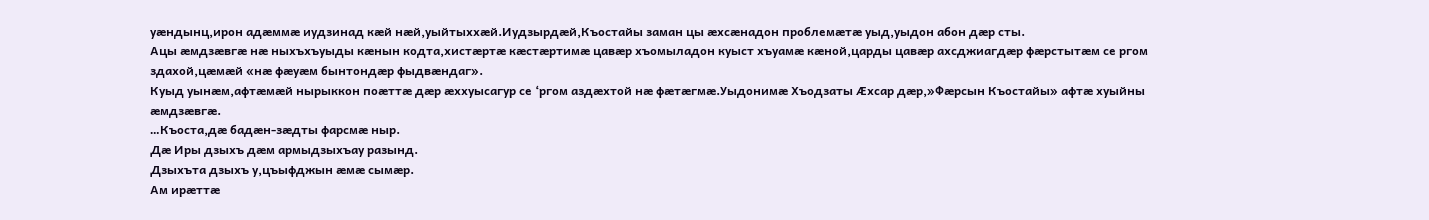уæндынц,ирон адæммæ иудзинад кæй нæй,уыйтыххæй.Иудзырдæй,Къостайы заман цы æхсæнадон проблемæтæ уыд,уыдон абон дæр сты.
Ацы æмдзæвгæ нæ ныхъхъуыды кæнын кодта,хистæртæ кæстæртимæ цавæр хъомыладон куыст хъуамæ кæной,царды цавæр ахсджиагдæр фæрстытæм се ргом здахой,цæмæй «нæ фæуæм бынтондæр фыдвæндаг».
Куыд уынæм,афтæмæй нырыккон поæттæ дæр æххуысагур се ‘ргом аздæхтой нæ фæтæгмæ.Уыдонимæ Хъодзаты Æхсар дæр,»Фæрсын Къостайы» афтæ хуыйны æмдзæвгæ.
…Къоста,дæ бадæн-зæдты фарсмæ ныр.
Дæ Иры дзыхъ дæм армыдзыхъау разынд.
Дзыхъта дзыхъ у,цъыфджын æмæ сымæр.
Ам ирæттæ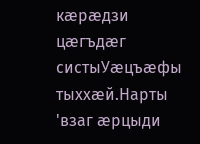кæрæдзи цæгъдæг систыУæцъæфы тыххæй.Нарты 'взаг æрцыди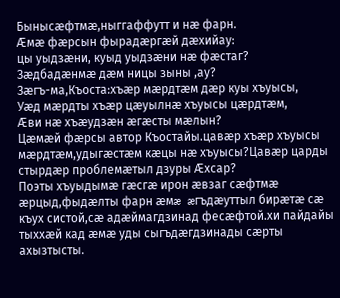Бынысæфтмæ,ныггаффутт и нæ фарн.
Æмæ фæрсын фырадæргæй дæхийау:
цы уыдзæни, куыд уыдзæни нæ фæстаг?
Зæдбадæнмæ дæм ницы зыны ,ау?
Зæгъ-ма,Къоста:хъæр мæрдтæм дæр куы хъуысы,
Уæд мæрдты хъæр цæуылнæ хъуысы цæрдтæм,
Æви нæ хъæудзæн æгæсты мæлын?
Цæмæй фæрсы автор Къостайы.цавæр хъæр хъуысы мæрдтæм,удыгæстæм кæцы нæ хъуысы?Цавæр царды стырдæр проблемæтыл дзуры Æхсар?
Поэты хъуыдымæ гæсгæ ирон æвзаг сæфтмæ æрцыд,фыдæлты фарн æмæ æгъдæуттыл бирæтæ сæ къух систой,сæ адæймагдзинад фесæфтой.хи пайдайы тыххæй кад æмæ уды сыгъдæгдзинады сæрты ахызтысты.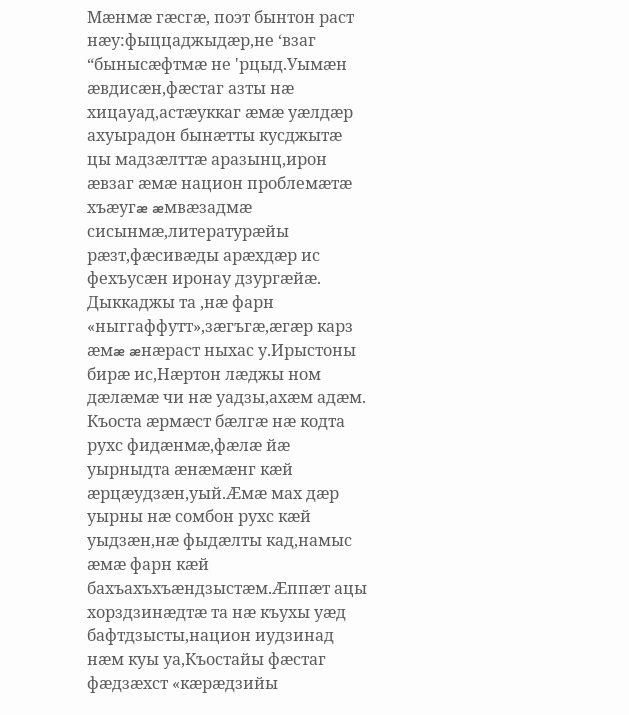Мæнмæ гæсгæ, поэт бынтон раст нæу:фыццаджыдæр,не ‘взаг “бынысæфтмæ не 'рцыд.Уымæн æвдисæн,фæстаг азты нæ хицауад,астæуккаг æмæ уæлдæр ахуырадон бынæтты кусджытæ цы мадзæлттæ аразынц,ирон æвзаг æмæ национ проблемæтæ хъæугæ æмвæзадмæ сисынмæ,литературæйы рæзт,фæсивæды арæхдæр ис фехъусæн иронау дзургæйæ.
Дыккаджы та ,нæ фарн «ныггаффутт»,зæгъгæ,æгæр карз æмæ æнæраст ныхас у.Ирыстоны бирæ ис,Нæртон лæджы ном дæлæмæ чи нæ уадзы,ахæм адæм.
Къоста æрмæст бæлгæ нæ кодта рухс фидæнмæ,фæлæ йæ уырныдта æнæмæнг кæй æрцæудзæн,уый.Æмæ мах дæр уырны нæ сомбон рухс кæй уыдзæн,нæ фыдæлты кад,намыс æмæ фарн кæй бахъахъхъæндзыстæм.Æппæт ацы хорздзинæдтæ та нæ къухы уæд бафтдзысты,национ иудзинад нæм куы уа,Къостайы фæстаг фæдзæхст «кæрæдзийы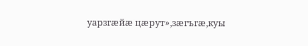уарзгæйæ цæрут»,зæгъгæ,куы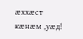æххæст кæнæм ,уæд!